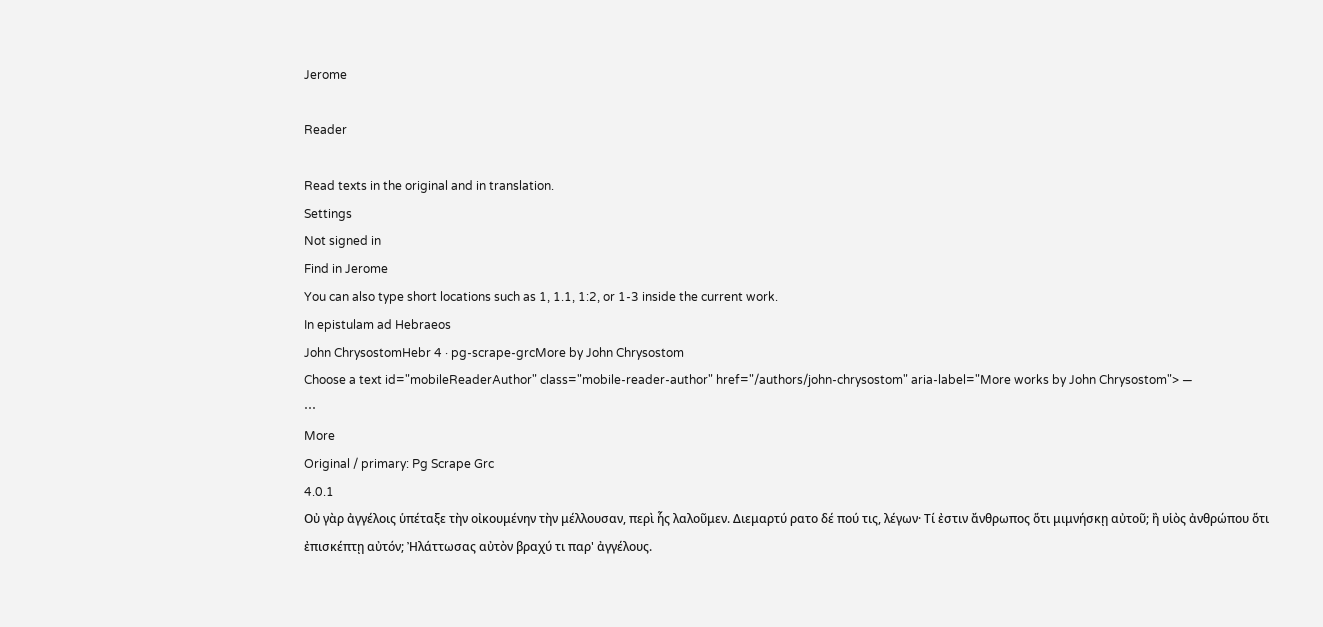Jerome

Reader

Read texts in the original and in translation.
Settings
Not signed in
Find in Jerome
You can also type short locations such as 1, 1.1, 1:2, or 1-3 inside the current work.
In epistulam ad Hebraeos
John ChrysostomHebr 4 · pg-scrape-grcMore by John Chrysostom
Choose a text id="mobileReaderAuthor" class="mobile-reader-author" href="/authors/john-chrysostom" aria-label="More works by John Chrysostom"> —
⋯
More
Original / primary: Pg Scrape Grc
4.0.1
Οὐ γὰρ ἀγγέλοις ὑπέταξε τὴν οἰκουμένην τὴν μέλλουσαν, περὶ ἧς λαλοῦμεν. Διεμαρτύ ρατο δέ πού τις, λέγων· Τί ἐστιν ἄνθρωπος ὅτι μιμνήσκῃ αὐτοῦ; ἢ υἱὸς ἀνθρώπου ὅτι ἐπισκέπτῃ αὐτόν; Ἠλάττωσας αὐτὸν βραχύ τι παρ' ἀγγέλους.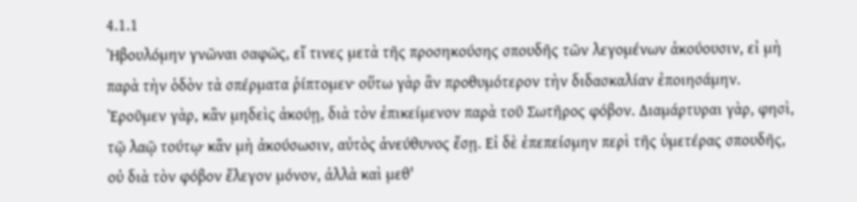4.1.1
Ἠβουλόμην γνῶναι σαφῶς, εἴ τινες μετὰ τῆς προσηκούσης σπουδῆς τῶν λεγομένων ἀκούουσιν, εἰ μὴ παρὰ τὴν ὁδὸν τὰ σπέρματα ῥίπτομεν· οὕτω γὰρ ἂν προθυμότερον τὴν διδασκαλίαν ἐποιησάμην. Ἐροῦμεν γὰρ, κἂν μηδεὶς ἀκούῃ, διὰ τὸν ἐπικείμενον παρὰ τοῦ Σωτῆρος φόβον. Διαμάρτυραι γὰρ, φησὶ, τῷ λαῷ τούτῳ· κἂν μὴ ἀκούσωσιν, αὐτὸς ἀνεύθυνος ἔσῃ. Εἰ δὲ ἐπεπείσμην περὶ τῆς ὑμετέρας σπουδῆς, οὐ διὰ τὸν φόβον ἔλεγον μόνον, ἀλλὰ καὶ μεθ'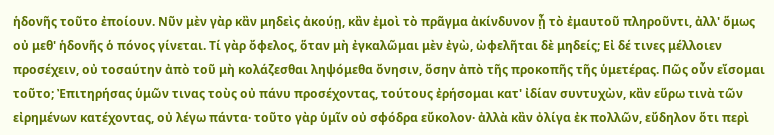ἡδονῆς τοῦτο ἐποίουν. Νῦν μὲν γὰρ κἂν μηδεὶς ἀκούῃ, κἂν ἐμοὶ τὸ πρᾶγμα ἀκίνδυνον ᾖ τὸ ἐμαυτοῦ πληροῦντι, ἀλλ' ὅμως οὐ μεθ' ἡδονῆς ὁ πόνος γίνεται. Τί γὰρ ὄφελος, ὅταν μὴ ἐγκαλῶμαι μὲν ἐγὼ, ὠφελῆται δὲ μηδείς; Εἰ δέ τινες μέλλοιεν προσέχειν, οὐ τοσαύτην ἀπὸ τοῦ μὴ κολάζεσθαι ληψόμεθα ὄνησιν, ὅσην ἀπὸ τῆς προκοπῆς τῆς ὑμετέρας. Πῶς οὖν εἴσομαι τοῦτο; Ἐπιτηρήσας ὑμῶν τινας τοὺς οὐ πάνυ προσέχοντας, τούτους ἐρήσομαι κατ' ἰδίαν συντυχὼν, κἂν εὕρω τινὰ τῶν εἰρημένων κατέχοντας, οὐ λέγω πάντα· τοῦτο γὰρ ὑμῖν οὐ σφόδρα εὔκολον· ἀλλὰ κἂν ὀλίγα ἐκ πολλῶν, εὔδηλον ὅτι περὶ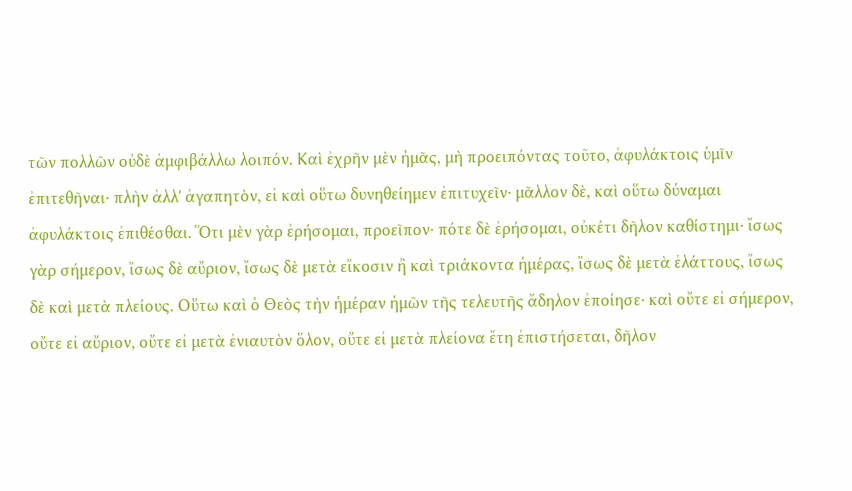τῶν πολλῶν οὐδὲ ἀμφιβάλλω λοιπόν. Καὶ ἐχρῆν μὲν ἡμᾶς, μὴ προειπόντας τοῦτο, ἀφυλάκτοις ὑμῖν ἐπιτεθῆναι· πλὴν ἀλλ' ἀγαπητὸν, εἰ καὶ οὕτω δυνηθείημεν ἐπιτυχεῖν· μᾶλλον δὲ, καὶ οὕτω δύναμαι ἀφυλάκτοις ἐπιθέσθαι. Ὅτι μὲν γὰρ ἐρήσομαι, προεῖπον· πότε δὲ ἐρήσομαι, οὐκέτι δῆλον καθίστημι· ἴσως γὰρ σήμερον, ἴσως δὲ αὔριον, ἴσως δὲ μετὰ εἴκοσιν ἢ καὶ τριάκοντα ἡμέρας, ἴσως δὲ μετὰ ἐλάττους, ἴσως δὲ καὶ μετὰ πλείους. Οὕτω καὶ ὁ Θεὸς τὴν ἡμέραν ἡμῶν τῆς τελευτῆς ἄδηλον ἐποίησε· καὶ οὔτε εἰ σήμερον, οὔτε εἰ αὔριον, οὔτε εἰ μετὰ ἐνιαυτὸν ὅλον, οὔτε εἰ μετὰ πλείονα ἔτη ἐπιστήσεται, δῆλον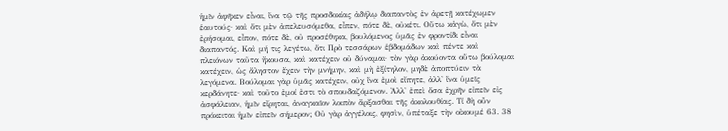ἡμῖν ἀφῆκεν εἶναι, ἵνα τῷ τῆς προσδοκίας ἀδήλῳ διαπαντὸς ἐν ἀρετῇ κατέχωμεν ἑαυτούς· καὶ ὅτι μὲν ἀπελευσόμεθα, εἶπεν, πότε δὲ, οὐκέτι. Οὕτω κἀγὼ, ὅτι μὲν ἐρήσομαι, εἶπον, πότε δὲ, οὐ προσέθηκα, βουλόμενος ὑμᾶς ἐν φροντίδι εἶναι διαπαντός. Καὶ μή τις λεγέτω, ὅτι Πρὸ τεσσάρων ἑβδομάδων καὶ πέντε καὶ πλειόνων ταῦτα ἤκουσα, καὶ κατέχειν οὐ δύναμαι· τὸν γὰρ ἀκούοντα οὕτω βούλομαι κατέχειν, ὡς ἄληστον ἔχειν τὴν μνήμην, καὶ μὴ ἐξίτηλον, μηδὲ ἀποπτύειν τὰ λεγόμενα. Βούλομαι γὰρ ὑμᾶς κατέχειν, οὐχ ἵνα ἐμοὶ εἴπητε, ἀλλ' ἵνα ὑμεῖς κερδάνητε· καὶ τοῦτο ἐμοί ἐστι τὸ σπουδαζόμενον. Ἀλλ' ἐπεὶ ὅσα ἐχρῆν εἰπεῖν εἰς ἀσφάλειαν, ἡμῖν εἴρηται, ἀναγκαῖον λοιπὸν ἄρξασθαι τῆς ἀκολουθίας. Τί δὴ οὖν πρόκειται ἡμῖν εἰπεῖν σήμερον; Οὐ γὰρ ἀγγέλοις, φησὶν, ὑπέταξε τὴν οἰκουμέ 63. 38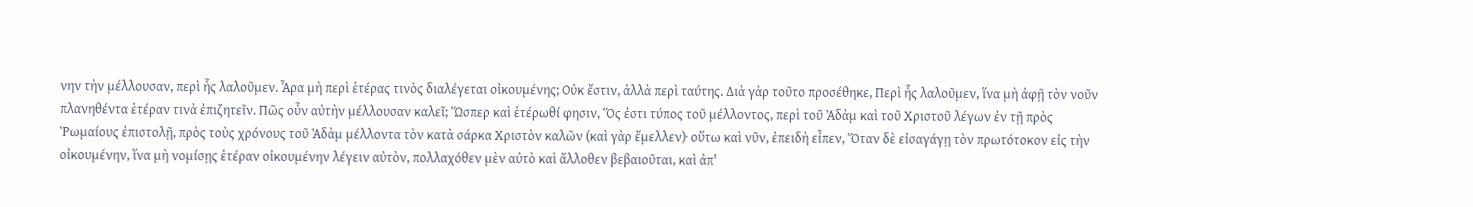νην τὴν μέλλουσαν, περὶ ἧς λαλοῦμεν. Ἆρα μὴ περὶ ἑτέρας τινὸς διαλέγεται οἰκουμένης; Οὐκ ἔστιν, ἀλλὰ περὶ ταύτης. Διὰ γὰρ τοῦτο προσέθηκε, Περὶ ἧς λαλοῦμεν, ἵνα μὴ ἀφῇ τὸν νοῦν πλανηθέντα ἑτέραν τινὰ ἐπιζητεῖν. Πῶς οὖν αὐτὴν μέλλουσαν καλεῖ; Ὥσπερ καὶ ἑτέρωθί φησιν, Ὅς ἐστι τύπος τοῦ μέλλοντος, περὶ τοῦ Ἀδὰμ καὶ τοῦ Χριστοῦ λέγων ἐν τῇ πρὸς Ῥωμαίους ἐπιστολῇ, πρὸς τοὺς χρόνους τοῦ Ἀδὰμ μέλλοντα τὸν κατὰ σάρκα Χριστὸν καλῶν (καὶ γὰρ ἔμελλεν)· οὕτω καὶ νῦν, ἐπειδὴ εἶπεν, Ὅταν δὲ εἰσαγάγῃ τὸν πρωτότοκον εἰς τὴν οἰκουμένην, ἵνα μὴ νομίσῃς ἑτέραν οἰκουμένην λέγειν αὐτὸν, πολλαχόθεν μὲν αὐτὸ καὶ ἄλλοθεν βεβαιοῦται, καὶ ἀπ'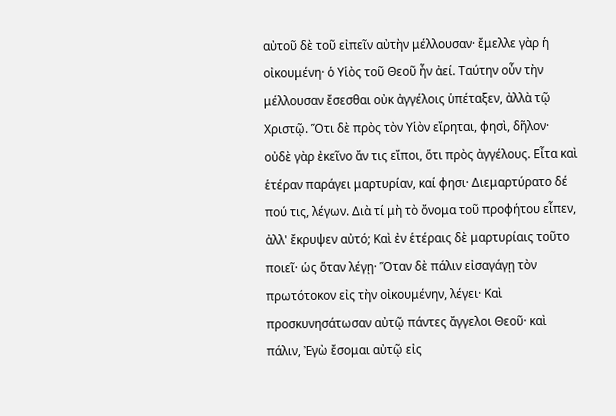αὐτοῦ δὲ τοῦ εἰπεῖν αὐτὴν μέλλουσαν· ἔμελλε γὰρ ἡ οἰκουμένη· ὁ Υἱὸς τοῦ Θεοῦ ἦν ἀεί. Ταύτην οὖν τὴν μέλλουσαν ἔσεσθαι οὐκ ἀγγέλοις ὑπέταξεν, ἀλλὰ τῷ Χριστῷ. Ὅτι δὲ πρὸς τὸν Υἱὸν εἴρηται, φησὶ, δῆλον· οὐδὲ γὰρ ἐκεῖνο ἄν τις εἴποι, ὅτι πρὸς ἀγγέλους. Εἶτα καὶ ἑτέραν παράγει μαρτυρίαν, καί φησι· Διεμαρτύρατο δέ πού τις, λέγων. Διὰ τί μὴ τὸ ὄνομα τοῦ προφήτου εἶπεν, ἀλλ' ἔκρυψεν αὐτό; Καὶ ἐν ἑτέραις δὲ μαρτυρίαις τοῦτο ποιεῖ· ὡς ὅταν λέγῃ· Ὅταν δὲ πάλιν εἰσαγάγῃ τὸν πρωτότοκον εἰς τὴν οἰκουμένην, λέγει· Καὶ προσκυνησάτωσαν αὐτῷ πάντες ἄγγελοι Θεοῦ· καὶ πάλιν, Ἐγὼ ἔσομαι αὐτῷ εἰς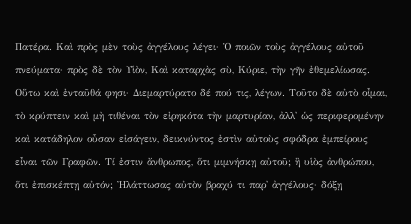Πατέρα. Καὶ πρὸς μὲν τοὺς ἀγγέλους λέγει· Ὁ ποιῶν τοὺς ἀγγέλους αὐτοῦ πνεύματα· πρὸς δὲ τὸν Υἱὸν, Καὶ καταρχὰς σὺ, Κύριε, τὴν γῆν ἐθεμελίωσας. Οὕτω καὶ ἐνταῦθά φησι· Διεμαρτύρατο δέ πού τις, λέγων. Τοῦτο δὲ αὐτὸ οἶμαι, τὸ κρύπτειν καὶ μὴ τιθέναι τὸν εἰρηκότα τὴν μαρτυρίαν, ἀλλ' ὡς περιφερομένην καὶ κατάδηλον οὖσαν εἰσάγειν, δεικνύντος ἐστὶν αὐτοὺς σφόδρα ἐμπείρους εἶναι τῶν Γραφῶν. Τί ἐστιν ἄνθρωπος, ὅτι μιμνήσκῃ αὐτοῦ; ἢ υἱὸς ἀνθρώπου, ὅτι ἐπισκέπτῃ αὐτόν; Ἠλάττωσας αὐτὸν βραχύ τι παρ' ἀγγέλους· δόξῃ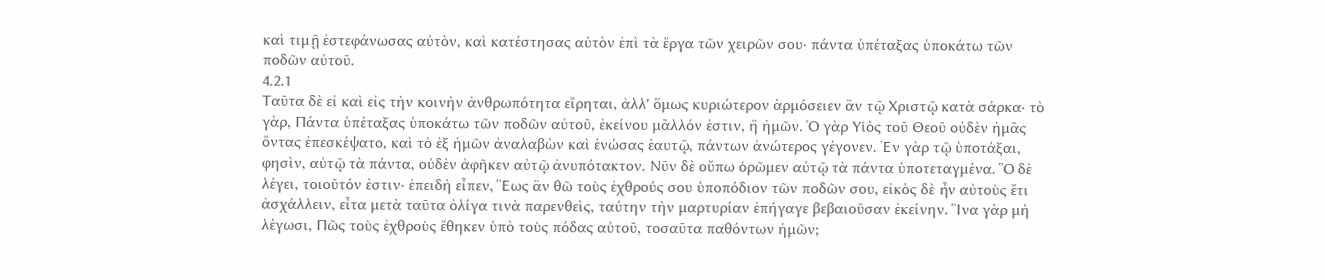καὶ τιμῇ ἐστεφάνωσας αὐτὸν, καὶ κατέστησας αὐτὸν ἐπὶ τὰ ἔργα τῶν χειρῶν σου· πάντα ὑπέταξας ὑποκάτω τῶν ποδῶν αὐτοῦ.
4.2.1
Ταῦτα δὲ εἰ καὶ εἰς τὴν κοινὴν ἀνθρωπότητα εἴρηται, ἀλλ' ὅμως κυριώτερον ἁρμόσειεν ἂν τῷ Χριστῷ κατὰ σάρκα· τὸ γὰρ, Πάντα ὑπέταξας ὑποκάτω τῶν ποδῶν αὐτοῦ, ἐκείνου μᾶλλόν ἐστιν, ἢ ἡμῶν. Ὁ γὰρ Υἱὸς τοῦ Θεοῦ οὐδὲν ἡμᾶς ὄντας ἐπεσκέψατο, καὶ τὸ ἐξ ἡμῶν ἀναλαβὼν καὶ ἑνώσας ἑαυτῷ, πάντων ἀνώτερος γέγονεν. Ἐν γὰρ τῷ ὑποτάξαι, φησὶν, αὐτῷ τὰ πάντα, οὐδὲν ἀφῆκεν αὐτῷ ἀνυπότακτον. Νῦν δὲ οὔπω ὁρῶμεν αὐτῷ τὰ πάντα ὑποτεταγμένα. Ὃ δὲ λέγει, τοιοῦτόν ἐστιν· ἐπειδὴ εἶπεν, Ἕως ἂν θῶ τοὺς ἐχθρούς σου ὑποπόδιον τῶν ποδῶν σου, εἰκὸς δὲ ἦν αὐτοὺς ἔτι ἀσχάλλειν, εἶτα μετὰ ταῦτα ὀλίγα τινὰ παρενθεὶς, ταύτην τὴν μαρτυρίαν ἐπήγαγε βεβαιοῦσαν ἐκείνην. Ἵνα γὰρ μὴ λέγωσι, Πῶς τοὺς ἐχθροὺς ἔθηκεν ὑπὸ τοὺς πόδας αὐτοῦ, τοσαῦτα παθόντων ἡμῶν;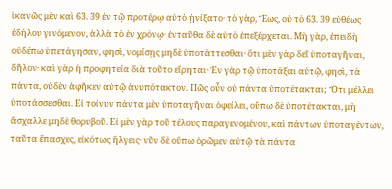ἱκανῶς μὲν καὶ 63. 39 ἐν τῷ προτέρῳ αὐτὸ ᾐνίξατο· τὸ γὰρ, Ἕως, οὐ τὸ 63. 39 εὐθέως ἐδήλου γινόμενον, ἀλλὰ τὸ ἐν χρόνῳ· ἐνταῦθα δὲ αὐτὸ ἐπεξέρχεται. Μὴ γὰρ, ἐπειδὴ οὐδέπω ὑπετάγησαν, φησὶ, νομίσῃς μηδὲ ὑποτάττεσθαι· ὅτι μὲν γὰρ δεῖ ὑποταγῆναι, δῆλον· καὶ γὰρ ἡ προφητεία διὰ τοῦτο εἴρηται· Ἐν γὰρ τῷ ὑποτάξαι αὐτῷ, φησὶ, τὰ πάντα, οὐδὲν ἀφῆκεν αὐτῷ ἀνυπότακτον. Πῶς οὖν οὐ πάντα ὑποτέτακται; Ὅτι μέλλει ὑποτάσσεσθαι. Εἰ τοίνυν πάντα μὲν ὑποταγῆναι ὀφείλει, οὔπω δὲ ὑποτέτακται, μὴ ἄσχαλλε μηδὲ θορυβοῦ. Εἰ μὲν γὰρ τοῦ τέλους παραγενομένου, καὶ πάντων ὑποταγέντων, ταῦτα ἔπασχες, εἰκότως ἤλγεις· νῦν δὲ οὔπω ὁρῶμεν αὐτῷ τὰ πάντα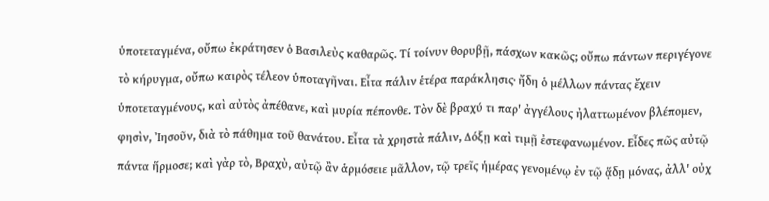ὑποτεταγμένα, οὔπω ἐκράτησεν ὁ Βασιλεὺς καθαρῶς. Τί τοίνυν θορυβῇ, πάσχων κακῶς; οὔπω πάντων περιγέγονε τὸ κήρυγμα, οὔπω καιρὸς τέλεον ὑποταγῆναι. Εἶτα πάλιν ἑτέρα παράκλησις· ἤδη ὁ μέλλων πάντας ἔχειν ὑποτεταγμένους, καὶ αὐτὸς ἀπέθανε, καὶ μυρία πέπονθε. Τὸν δὲ βραχύ τι παρ' ἀγγέλους ἠλαττωμένον βλέπομεν, φησὶν, Ἰησοῦν, διὰ τὸ πάθημα τοῦ θανάτου. Εἶτα τὰ χρηστὰ πάλιν, Δόξῃ καὶ τιμῇ ἐστεφανωμένον. Εἶδες πῶς αὐτῷ πάντα ἥρμοσε; καὶ γὰρ τὸ, Βραχὺ, αὐτῷ ἂν ἁρμόσειε μᾶλλον, τῷ τρεῖς ἡμέρας γενομένῳ ἐν τῷ ᾅδῃ μόνας, ἀλλ' οὐχ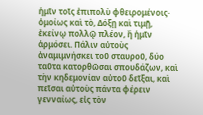ἡμῖν τοῖς ἐπιπολὺ φθειρομένοις· ὁμοίως καὶ τὸ, Δόξῃ καὶ τιμῇ, ἐκείνῳ πολλῷ πλέον, ἢ ἡμῖν ἁρμόσει. Πάλιν αὐτοὺς ἀναμιμνήσκει τοῦ σταυροῦ, δύο ταῦτα κατορθῶσαι σπουδάζων, καὶ τὴν κηδεμονίαν αὐτοῦ δεῖξαι, καὶ πεῖσαι αὐτοὺς πάντα φέρειν γενναίως, εἰς τὸν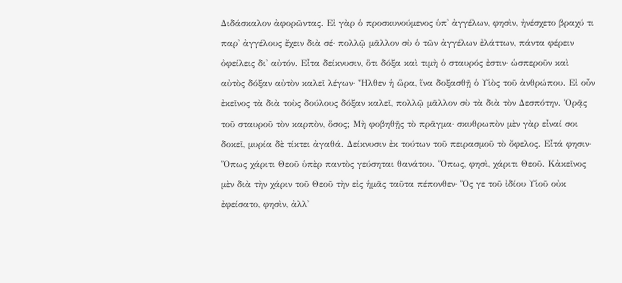Διδάσκαλον ἀφορῶντας. Εἰ γὰρ ὁ προσκυνούμενος ὑπ' ἀγγέλων, φησὶν, ἠνέσχετο βραχύ τι παρ' ἀγγέλους ἔχειν διὰ σέ· πολλῷ μᾶλλον σὺ ὁ τῶν ἀγγέλων ἐλάττων, πάντα φέρειν ὀφείλεις δι' αὐτόν. Εἶτα δείκνυσιν, ὅτι δόξα καὶ τιμὴ ὁ σταυρός ἐστιν· ὡσπεροῦν καὶ αὐτὸς δόξαν αὐτὸν καλεῖ λέγων· Ἦλθεν ἡ ὥρα, ἵνα δοξασθῇ ὁ Υἱὸς τοῦ ἀνθρώπου. Εἰ οὖν ἐκεῖνος τὰ διὰ τοὺς δούλους δόξαν καλεῖ, πολλῷ μᾶλλον σὺ τὰ διὰ τὸν Δεσπότην. Ὁρᾷς τοῦ σταυροῦ τὸν καρπὸν, ὅσος; Μὴ φοβηθῇς τὸ πρᾶγμα· σκυθρωπὸν μὲν γὰρ εἶναί σοι δοκεῖ, μυρία δὲ τίκτει ἀγαθά. Δείκνυσιν ἐκ τούτων τοῦ πειρασμοῦ τὸ ὄφελος. Εἶτά φησιν· Ὅπως χάριτι Θεοῦ ὑπὲρ παντὸς γεύσηται θανάτου. Ὅπως, φησὶ, χάριτι Θεοῦ. Κἀκεῖνος μὲν διὰ τὴν χάριν τοῦ Θεοῦ τὴν εἰς ἡμᾶς ταῦτα πέπονθεν· Ὅς γε τοῦ ἰδίου Υἱοῦ οὐκ ἐφείσατο, φησὶν, ἀλλ'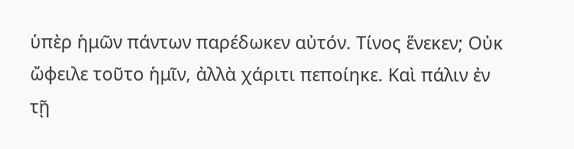ὑπὲρ ἡμῶν πάντων παρέδωκεν αὐτόν. Τίνος ἕνεκεν; Οὐκ ὤφειλε τοῦτο ἡμῖν, ἀλλὰ χάριτι πεποίηκε. Καὶ πάλιν ἐν τῇ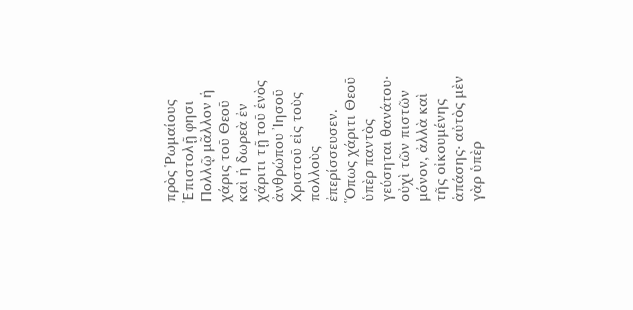πρὸς Ῥωμαίους Ἐπιστολῇ φησι Πολλῷ μᾶλλον ἡ χάρις τοῦ Θεοῦ καὶ ἡ δωρεὰ ἐν χάριτι τῇ τοῦ ἑνὸς ἀνθρώπου Ἰησοῦ Χριστοῦ εἰς τοὺς πολλοὺς ἐπερίσσευσεν. Ὅπως χάριτι Θεοῦ ὑπὲρ παντὸς γεύσηται θανάτου· οὐχὶ τῶν πιστῶν μόνον, ἀλλὰ καὶ τῆς οἰκουμένης ἁπάσης· αὐτὸς μὲν γὰρ ὑπὲρ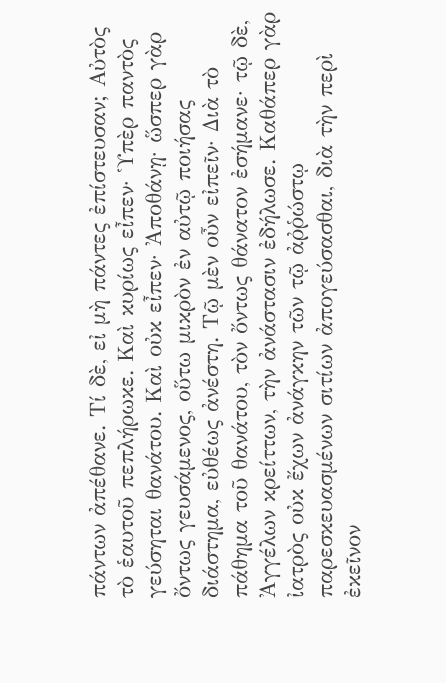πάντων ἀπέθανε. Τί δὲ, εἰ μὴ πάντες ἐπίστευσαν; Αὐτὸς τὸ ἑαυτοῦ πεπλήρωκε. Καὶ κυρίως εἶπεν· Ὑπὲρ παντὸς γεύσηται θανάτου. Καὶ οὐκ εἶπεν· Ἀποθάνῃ· ὥσπερ γὰρ ὄντως γευσάμενος, οὕτω μικρὸν ἐν αὐτῷ ποιήσας διάστημα, εὐθέως ἀνέστη. Τῷ μὲν οὖν εἰπεῖν· Διὰ τὸ πάθημα τοῦ θανάτου, τὸν ὄντως θάνατον ἐσήμανε· τῷ δὲ, Ἀγγέλων κρείττων, τὴν ἀνάστασιν ἐδήλωσε. Καθάπερ γὰρ ἰατρὸς οὐκ ἔχων ἀνάγκην τῶν τῷ ἀῤῥώστῳ παρεσκευασμένων σιτίων ἀπογεύσασθαι, διὰ τὴν περὶ ἐκεῖνον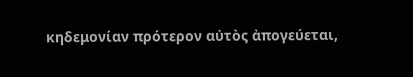κηδεμονίαν πρότερον αὐτὸς ἀπογεύεται,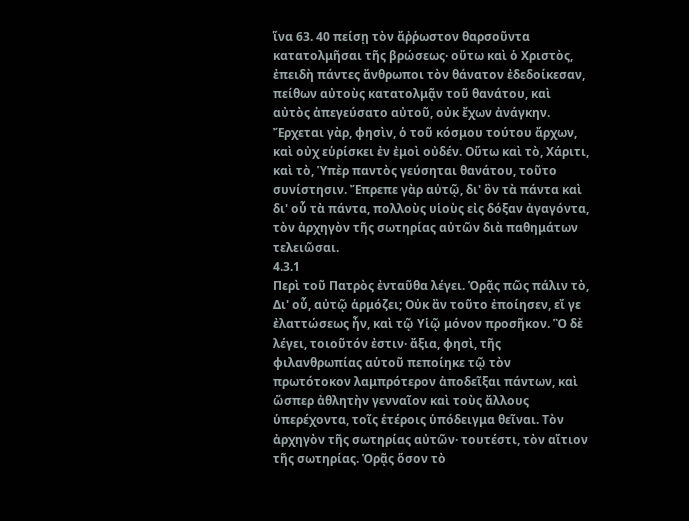ἵνα 63. 40 πείσῃ τὸν ἄῤῥωστον θαρσοῦντα κατατολμῆσαι τῆς βρώσεως· οὕτω καὶ ὁ Χριστὸς, ἐπειδὴ πάντες ἄνθρωποι τὸν θάνατον ἐδεδοίκεσαν, πείθων αὐτοὺς κατατολμᾷν τοῦ θανάτου, καὶ αὐτὸς ἀπεγεύσατο αὐτοῦ, οὐκ ἔχων ἀνάγκην. Ἔρχεται γὰρ, φησὶν, ὁ τοῦ κόσμου τούτου ἄρχων, καὶ οὐχ εὑρίσκει ἐν ἐμοὶ οὐδέν. Οὕτω καὶ τὸ, Χάριτι, καὶ τὸ, Ὑπὲρ παντὸς γεύσηται θανάτου, τοῦτο συνίστησιν. Ἔπρεπε γὰρ αὐτῷ, δι' ὃν τὰ πάντα καὶ δι' οὗ τὰ πάντα, πολλοὺς υἱοὺς εἰς δόξαν ἀγαγόντα, τὸν ἀρχηγὸν τῆς σωτηρίας αὐτῶν διὰ παθημάτων τελειῶσαι.
4.3.1
Περὶ τοῦ Πατρὸς ἐνταῦθα λέγει. Ὁρᾷς πῶς πάλιν τὸ, Δι' οὗ, αὐτῷ ἁρμόζει; Οὐκ ἂν τοῦτο ἐποίησεν, εἴ γε ἐλαττώσεως ἦν, καὶ τῷ Υἱῷ μόνον προσῆκον. Ὃ δὲ λέγει, τοιοῦτόν ἐστιν· ἄξια, φησὶ, τῆς φιλανθρωπίας αὑτοῦ πεποίηκε τῷ τὸν πρωτότοκον λαμπρότερον ἀποδεῖξαι πάντων, καὶ ὥσπερ ἀθλητὴν γενναῖον καὶ τοὺς ἄλλους ὑπερέχοντα, τοῖς ἑτέροις ὑπόδειγμα θεῖναι. Τὸν ἀρχηγὸν τῆς σωτηρίας αὐτῶν· τουτέστι, τὸν αἴτιον τῆς σωτηρίας. Ὁρᾷς ὅσον τὸ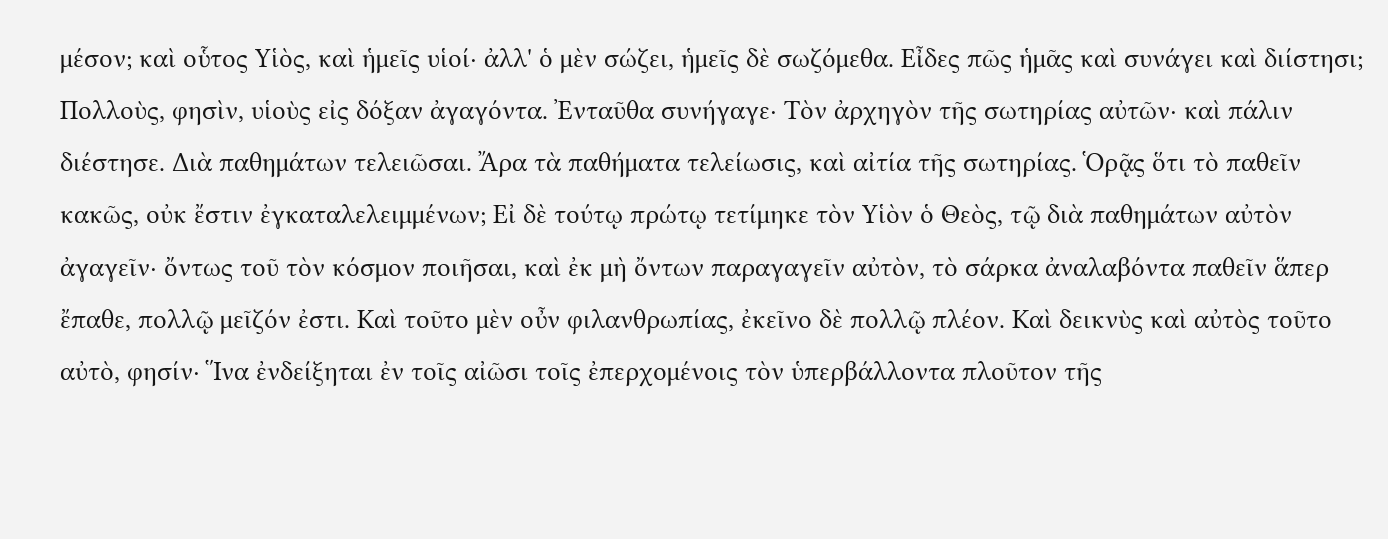μέσον; καὶ οὗτος Υἱὸς, καὶ ἡμεῖς υἱοί· ἀλλ' ὁ μὲν σώζει, ἡμεῖς δὲ σωζόμεθα. Εἶδες πῶς ἡμᾶς καὶ συνάγει καὶ διίστησι; Πολλοὺς, φησὶν, υἱοὺς εἰς δόξαν ἀγαγόντα. Ἐνταῦθα συνήγαγε· Τὸν ἀρχηγὸν τῆς σωτηρίας αὐτῶν· καὶ πάλιν διέστησε. Διὰ παθημάτων τελειῶσαι. Ἄρα τὰ παθήματα τελείωσις, καὶ αἰτία τῆς σωτηρίας. Ὁρᾷς ὅτι τὸ παθεῖν κακῶς, οὐκ ἔστιν ἐγκαταλελειμμένων; Εἰ δὲ τούτῳ πρώτῳ τετίμηκε τὸν Υἱὸν ὁ Θεὸς, τῷ διὰ παθημάτων αὐτὸν ἀγαγεῖν· ὄντως τοῦ τὸν κόσμον ποιῆσαι, καὶ ἐκ μὴ ὄντων παραγαγεῖν αὐτὸν, τὸ σάρκα ἀναλαβόντα παθεῖν ἅπερ ἔπαθε, πολλῷ μεῖζόν ἐστι. Καὶ τοῦτο μὲν οὖν φιλανθρωπίας, ἐκεῖνο δὲ πολλῷ πλέον. Καὶ δεικνὺς καὶ αὐτὸς τοῦτο αὐτὸ, φησίν· Ἵνα ἐνδείξηται ἐν τοῖς αἰῶσι τοῖς ἐπερχομένοις τὸν ὑπερβάλλοντα πλοῦτον τῆς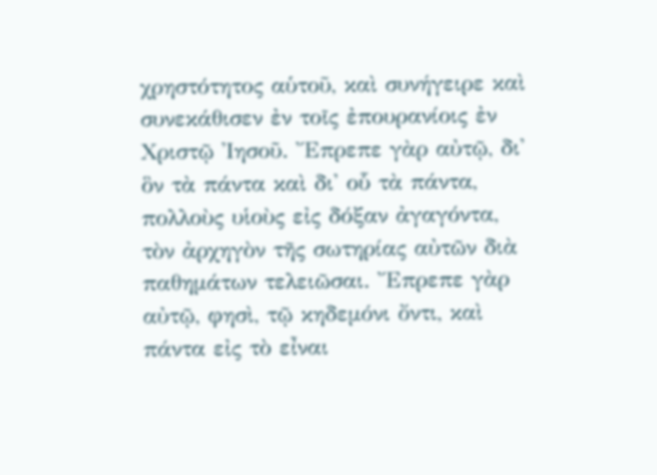χρηστότητος αὑτοῦ, καὶ συνήγειρε καὶ συνεκάθισεν ἐν τοῖς ἐπουρανίοις ἐν Χριστῷ Ἰησοῦ. Ἔπρεπε γὰρ αὐτῷ, δι' ὃν τὰ πάντα καὶ δι' οὗ τὰ πάντα, πολλοὺς υἱοὺς εἰς δόξαν ἀγαγόντα, τὸν ἀρχηγὸν τῆς σωτηρίας αὐτῶν διὰ παθημάτων τελειῶσαι. Ἔπρεπε γὰρ αὐτῷ, φησὶ, τῷ κηδεμόνι ὄντι, καὶ πάντα εἰς τὸ εἶναι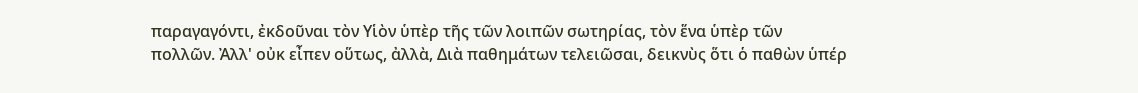παραγαγόντι, ἐκδοῦναι τὸν Υἱὸν ὑπὲρ τῆς τῶν λοιπῶν σωτηρίας, τὸν ἕνα ὑπὲρ τῶν πολλῶν. Ἀλλ' οὐκ εἶπεν οὕτως, ἀλλὰ, Διὰ παθημάτων τελειῶσαι, δεικνὺς ὅτι ὁ παθὼν ὑπέρ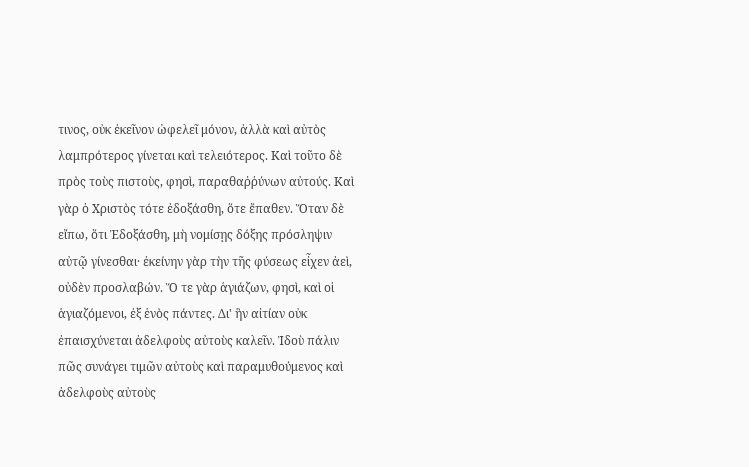τινος, οὐκ ἐκεῖνον ὠφελεῖ μόνον, ἀλλὰ καὶ αὐτὸς λαμπρότερος γίνεται καὶ τελειότερος. Καὶ τοῦτο δὲ πρὸς τοὺς πιστοὺς, φησὶ, παραθαῤῥύνων αὐτούς. Καὶ γὰρ ὁ Χριστὸς τότε ἐδοξάσθη, ὅτε ἔπαθεν. Ὅταν δὲ εἴπω, ὅτι Ἐδοξάσθη, μὴ νομίσῃς δόξης πρόσληψιν αὐτῷ γίνεσθαι· ἐκείνην γὰρ τὴν τῆς φύσεως εἶχεν ἀεὶ, οὐδὲν προσλαβών. Ὅ τε γὰρ ἁγιάζων, φησὶ, καὶ οἱ ἁγιαζόμενοι, ἐξ ἑνὸς πάντες. Δι' ἣν αἰτίαν οὐκ ἐπαισχύνεται ἀδελφοὺς αὐτοὺς καλεῖν. Ἰδοὺ πάλιν πῶς συνάγει τιμῶν αὐτοὺς καὶ παραμυθούμενος καὶ ἀδελφοὺς αὐτοὺς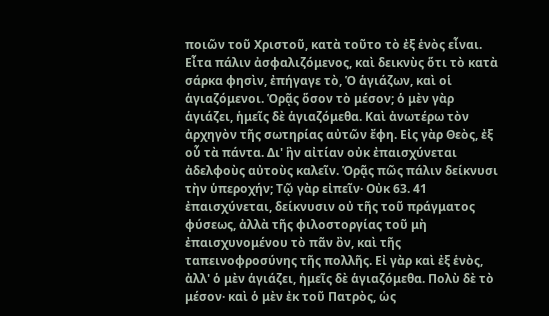ποιῶν τοῦ Χριστοῦ, κατὰ τοῦτο τὸ ἐξ ἑνὸς εἶναι. Εἶτα πάλιν ἀσφαλιζόμενος, καὶ δεικνὺς ὅτι τὸ κατὰ σάρκα φησὶν, ἐπήγαγε τὸ, Ὁ ἁγιάζων, καὶ οἱ ἁγιαζόμενοι. Ὁρᾷς ὅσον τὸ μέσον; ὁ μὲν γὰρ ἁγιάζει, ἡμεῖς δὲ ἁγιαζόμεθα. Καὶ ἀνωτέρω τὸν ἀρχηγὸν τῆς σωτηρίας αὐτῶν ἔφη. Εἰς γὰρ Θεὸς, ἐξ οὗ τὰ πάντα. Δι' ἣν αἰτίαν οὐκ ἐπαισχύνεται ἀδελφοὺς αὐτοὺς καλεῖν. Ὁρᾷς πῶς πάλιν δείκνυσι τὴν ὑπεροχήν; Τῷ γὰρ εἰπεῖν· Οὐκ 63. 41 ἐπαισχύνεται, δείκνυσιν οὐ τῆς τοῦ πράγματος φύσεως, ἀλλὰ τῆς φιλοστοργίας τοῦ μὴ ἐπαισχυνομένου τὸ πᾶν ὂν, καὶ τῆς ταπεινοφροσύνης τῆς πολλῆς. Εἰ γὰρ καὶ ἐξ ἑνὸς, ἀλλ' ὁ μὲν ἁγιάζει, ἡμεῖς δὲ ἁγιαζόμεθα. Πολὺ δὲ τὸ μέσον· καὶ ὁ μὲν ἐκ τοῦ Πατρὸς, ὡς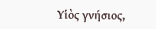Υἱὸς γνήσιος,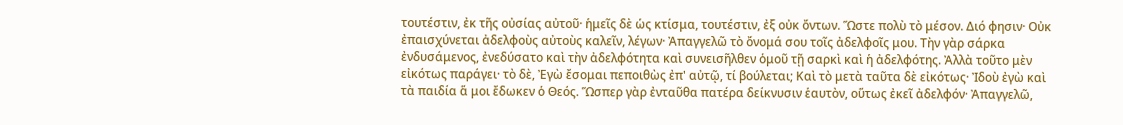τουτέστιν, ἐκ τῆς οὐσίας αὐτοῦ· ἡμεῖς δὲ ὡς κτίσμα, τουτέστιν, ἐξ οὐκ ὄντων. Ὥστε πολὺ τὸ μέσον. Διό φησιν· Οὐκ ἐπαισχύνεται ἀδελφοὺς αὐτοὺς καλεῖν, λέγων· Ἀπαγγελῶ τὸ ὄνομά σου τοῖς ἀδελφοῖς μου. Τὴν γὰρ σάρκα ἐνδυσάμενος, ἐνεδύσατο καὶ τὴν ἀδελφότητα καὶ συνεισῆλθεν ὁμοῦ τῇ σαρκὶ καὶ ἡ ἀδελφότης. Ἀλλὰ τοῦτο μὲν εἰκότως παράγει· τὸ δὲ, Ἐγὼ ἔσομαι πεποιθὼς ἐπ' αὐτῷ, τί βούλεται; Καὶ τὸ μετὰ ταῦτα δὲ εἰκότως· Ἰδοὺ ἐγὼ καὶ τὰ παιδία ἅ μοι ἔδωκεν ὁ Θεός. Ὥσπερ γὰρ ἐνταῦθα πατέρα δείκνυσιν ἑαυτὸν, οὕτως ἐκεῖ ἀδελφόν· Ἀπαγγελῶ,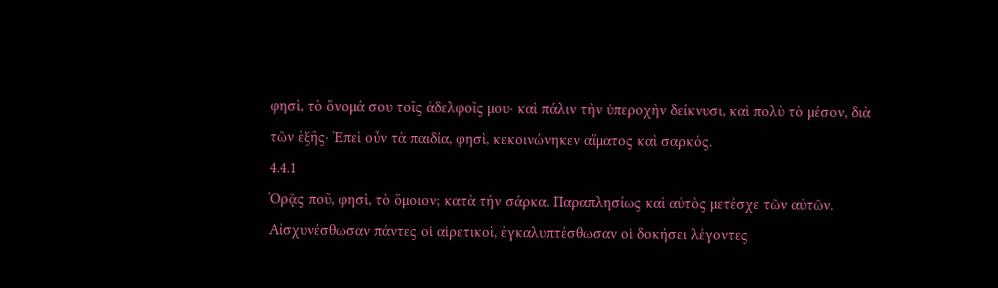φησὶ, τὸ ὄνομά σου τοῖς ἀδελφοῖς μου· καὶ πάλιν τὴν ὑπεροχὴν δείκνυσι, καὶ πολὺ τὸ μέσον, διὰ τῶν ἑξῆς· Ἐπεὶ οὖν τὰ παιδία, φησὶ, κεκοινώνηκεν αἵματος καὶ σαρκός.
4.4.1
Ὁρᾷς ποῦ, φησὶ, τὸ ὅμοιον; κατὰ τὴν σάρκα. Παραπλησίως καὶ αὐτὸς μετέσχε τῶν αὐτῶν. Αἰσχυνέσθωσαν πάντες οἱ αἱρετικοὶ, ἐγκαλυπτέσθωσαν οἱ δοκήσει λέγοντες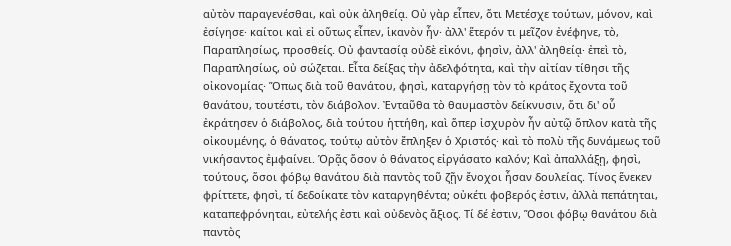αὐτὸν παραγενέσθαι, καὶ οὐκ ἀληθείᾳ. Οὐ γὰρ εἶπεν, ὅτι Μετέσχε τούτων, μόνον, καὶ ἐσίγησε· καίτοι καὶ εἰ οὕτως εἶπεν, ἱκανὸν ἦν· ἀλλ' ἕτερόν τι μεῖζον ἐνέφηνε, τὸ, Παραπλησίως, προσθείς. Οὐ φαντασίᾳ οὐδὲ εἰκόνι, φησὶν, ἀλλ' ἀληθείᾳ· ἐπεὶ τὸ, Παραπλησίως, οὐ σώζεται. Εἶτα δείξας τὴν ἀδελφότητα, καὶ τὴν αἰτίαν τίθησι τῆς οἰκονομίας· Ὅπως διὰ τοῦ θανάτου, φησὶ, καταργήσῃ τὸν τὸ κράτος ἔχοντα τοῦ θανάτου, τουτέστι, τὸν διάβολον. Ἐνταῦθα τὸ θαυμαστὸν δείκνυσιν, ὅτι δι' οὗ ἐκράτησεν ὁ διάβολος, διὰ τούτου ἡττήθη, καὶ ὅπερ ἰσχυρὸν ἦν αὐτῷ ὅπλον κατὰ τῆς οἰκουμένης, ὁ θάνατος, τούτῳ αὐτὸν ἔπληξεν ὁ Χριστός· καὶ τὸ πολὺ τῆς δυνάμεως τοῦ νικήσαντος ἐμφαίνει. Ὁρᾷς ὅσον ὁ θάνατος εἰργάσατο καλόν; Καὶ ἀπαλλάξῃ, φησὶ, τούτους, ὅσοι φόβῳ θανάτου διὰ παντὸς τοῦ ζῇν ἔνοχοι ἦσαν δουλείας. Τίνος ἕνεκεν φρίττετε, φησὶ, τί δεδοίκατε τὸν καταργηθέντα; οὐκέτι φοβερός ἐστιν, ἀλλὰ πεπάτηται, καταπεφρόνηται, εὐτελής ἐστι καὶ οὐδενὸς ἄξιος. Τί δέ ἐστιν, Ὅσοι φόβῳ θανάτου διὰ παντὸς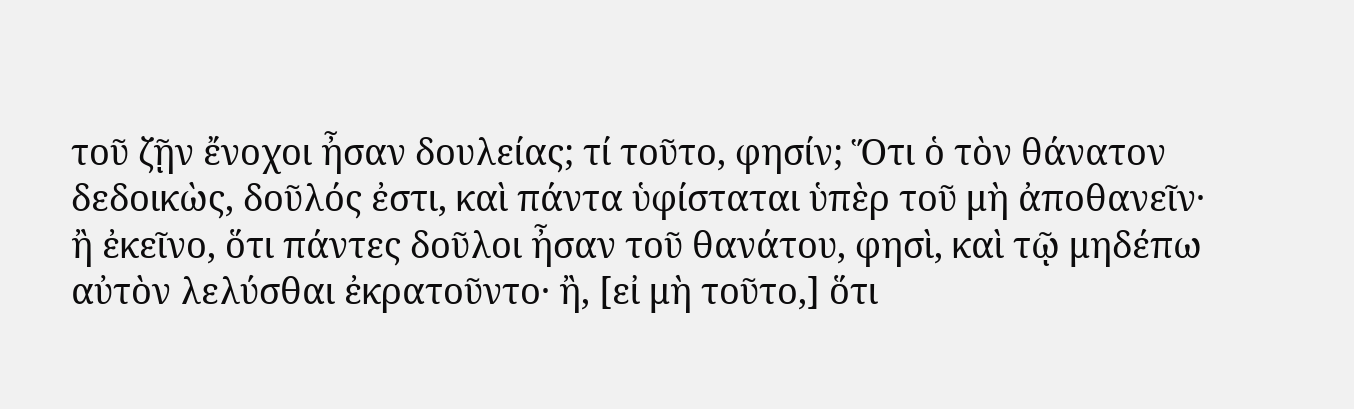τοῦ ζῇν ἔνοχοι ἦσαν δουλείας; τί τοῦτο, φησίν; Ὅτι ὁ τὸν θάνατον δεδοικὼς, δοῦλός ἐστι, καὶ πάντα ὑφίσταται ὑπὲρ τοῦ μὴ ἀποθανεῖν· ἢ ἐκεῖνο, ὅτι πάντες δοῦλοι ἦσαν τοῦ θανάτου, φησὶ, καὶ τῷ μηδέπω αὐτὸν λελύσθαι ἐκρατοῦντο· ἢ, [εἰ μὴ τοῦτο,] ὅτι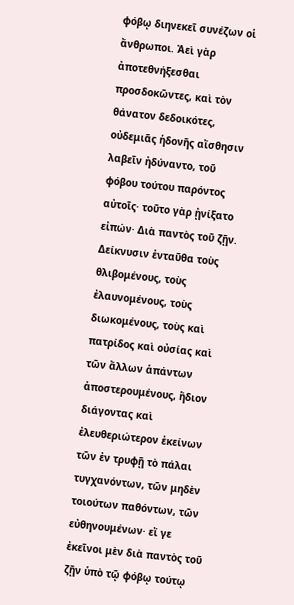φόβῳ διηνεκεῖ συνέζων οἱ ἄνθρωποι. Ἀεὶ γὰρ ἀποτεθνήξεσθαι προσδοκῶντες, καὶ τὸν θάνατον δεδοικότες, οὐδεμιᾶς ἡδονῆς αἴσθησιν λαβεῖν ἠδύναντο, τοῦ φόβου τούτου παρόντος αὐτοῖς· τοῦτο γὰρ ᾐνίξατο εἰπών· Διὰ παντὸς τοῦ ζῇν. Δείκνυσιν ἐνταῦθα τοὺς θλιβομένους, τοὺς ἐλαυνομένους, τοὺς διωκομένους, τοὺς καὶ πατρίδος καὶ οὐσίας καὶ τῶν ἄλλων ἁπάντων ἀποστερουμένους, ἥδιον διάγοντας καὶ ἐλευθεριώτερον ἐκείνων τῶν ἐν τρυφῇ τὸ πάλαι τυγχανόντων, τῶν μηδὲν τοιούτων παθόντων, τῶν εὐθηνουμένων· εἴ γε ἐκεῖνοι μὲν διὰ παντὸς τοῦ ζῇν ὑπὸ τῷ φόβῳ τούτῳ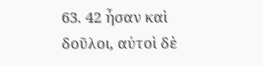63. 42 ἦσαν καὶ δοῦλοι, αὐτοὶ δὲ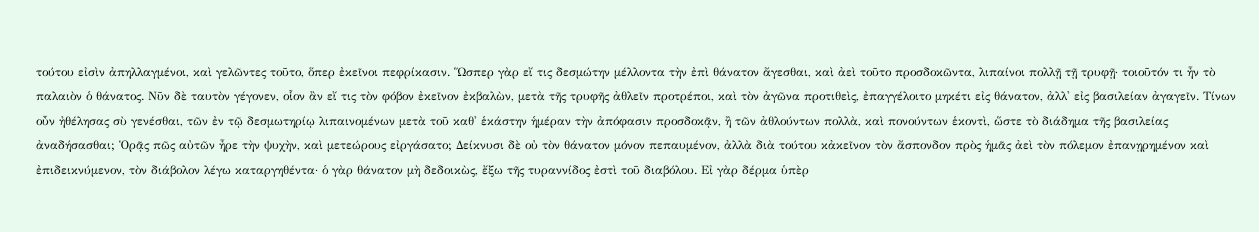τούτου εἰσὶν ἀπηλλαγμένοι, καὶ γελῶντες τοῦτο, ὅπερ ἐκεῖνοι πεφρίκασιν. Ὥσπερ γὰρ εἴ τις δεσμώτην μέλλοντα τὴν ἐπὶ θάνατον ἄγεσθαι, καὶ ἀεὶ τοῦτο προσδοκῶντα, λιπαίνοι πολλῇ τῇ τρυφῇ· τοιοῦτόν τι ἦν τὸ παλαιὸν ὁ θάνατος. Νῦν δὲ ταυτὸν γέγονεν, οἷον ἂν εἴ τις τὸν φόβον ἐκεῖνον ἐκβαλὼν, μετὰ τῆς τρυφῆς ἀθλεῖν προτρέποι, καὶ τὸν ἀγῶνα προτιθεὶς, ἐπαγγέλοιτο μηκέτι εἰς θάνατον, ἀλλ' εἰς βασιλείαν ἀγαγεῖν. Τίνων οὖν ἠθέλησας σὺ γενέσθαι, τῶν ἐν τῷ δεσμωτηρίῳ λιπαινομένων μετὰ τοῦ καθ' ἑκάστην ἡμέραν τὴν ἀπόφασιν προσδοκᾷν, ἢ τῶν ἀθλούντων πολλὰ, καὶ πονούντων ἑκοντὶ, ὥστε τὸ διάδημα τῆς βασιλείας ἀναδήσασθαι; Ὁρᾷς πῶς αὐτῶν ἦρε τὴν ψυχὴν, καὶ μετεώρους εἰργάσατο; Δείκνυσι δὲ οὐ τὸν θάνατον μόνον πεπαυμένον, ἀλλὰ διὰ τούτου κἀκεῖνον τὸν ἄσπονδον πρὸς ἡμᾶς ἀεὶ τὸν πόλεμον ἐπανῃρημένον καὶ ἐπιδεικνύμενον, τὸν διάβολον λέγω καταργηθέντα· ὁ γὰρ θάνατον μὴ δεδοικὼς, ἔξω τῆς τυραννίδος ἐστὶ τοῦ διαβόλου. Εἰ γὰρ δέρμα ὑπὲρ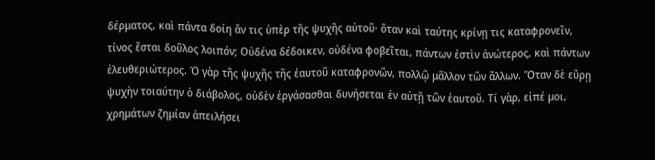δέρματος, καὶ πάντα δοίη ἄν τις ὑπὲρ τῆς ψυχῆς αὐτοῦ· ὅταν καὶ ταύτης κρίνῃ τις καταφρονεῖν, τίνος ἔσται δοῦλος λοιπόν; Οὐδένα δέδοικεν, οὐδένα φοβεῖται, πάντων ἐστὶν ἀνώτερος, καὶ πάντων ἐλευθεριώτερος. Ὁ γὰρ τῆς ψυχῆς τῆς ἑαυτοῦ καταφρονῶν, πολλῷ μᾶλλον τῶν ἄλλων. Ὅταν δὲ εὕρῃ ψυχὴν τοιαύτην ὁ διάβολος, οὐδὲν ἐργάσασθαι δυνήσεται ἐν αὐτῇ τῶν ἑαυτοῦ. Τί γὰρ, εἰπέ μοι, χρημάτων ζημίαν ἀπειλήσει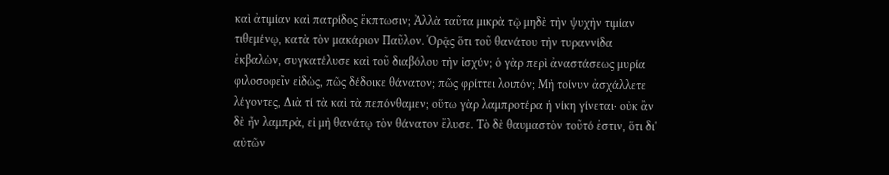καὶ ἀτιμίαν καὶ πατρίδος ἔκπτωσιν; Ἀλλὰ ταῦτα μικρὰ τῷ μηδὲ τὴν ψυχὴν τιμίαν τιθεμένῳ, κατὰ τὸν μακάριον Παῦλον. Ὁρᾷς ὅτι τοῦ θανάτου τὴν τυραννίδα ἐκβαλὼν, συγκατέλυσε καὶ τοῦ διαβόλου τὴν ἰσχύν; ὁ γὰρ περὶ ἀναστάσεως μυρία φιλοσοφεῖν εἰδὼς, πῶς δέδοικε θάνατον; πῶς φρίττει λοιπόν; Μὴ τοίνυν ἀσχάλλετε λέγοντες, Διὰ τί τὰ καὶ τὰ πεπόνθαμεν; οὕτω γὰρ λαμπροτέρα ἡ νίκη γίνεται· οὐκ ἂν δὲ ἦν λαμπρὰ, εἰ μὴ θανάτῳ τὸν θάνατον ἔλυσε. Τὸ δὲ θαυμαστὸν τοῦτό ἐστιν, ὅτι δι' αὐτῶν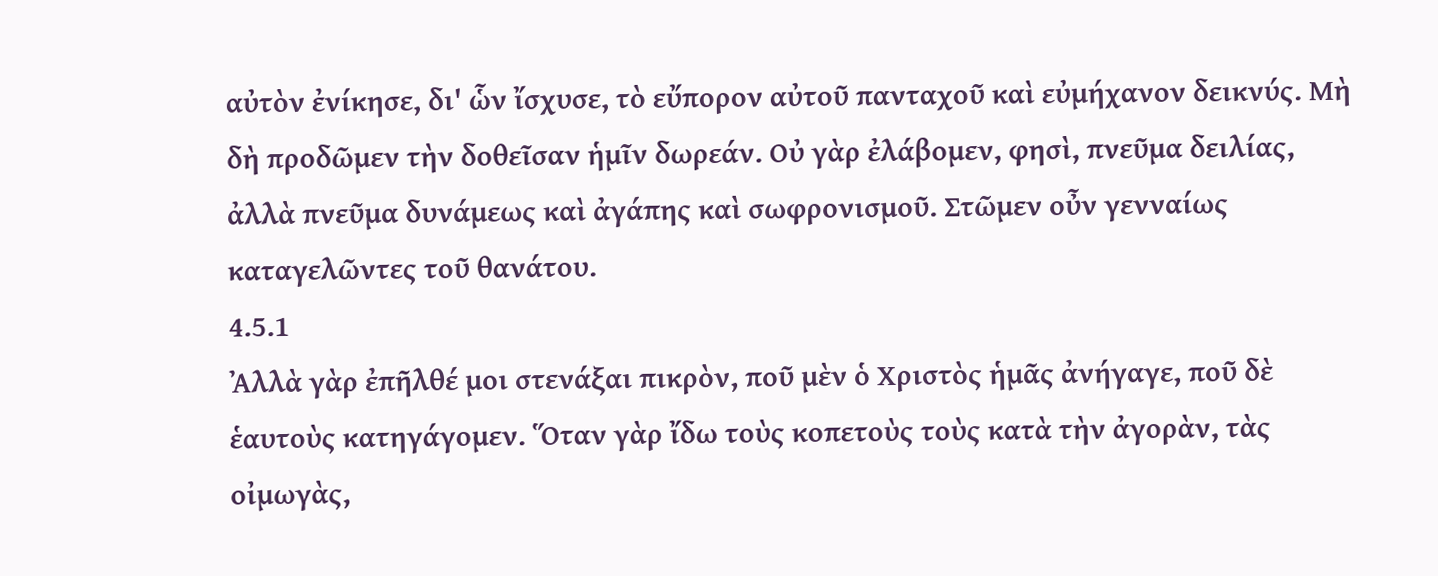αὐτὸν ἐνίκησε, δι' ὧν ἴσχυσε, τὸ εὔπορον αὐτοῦ πανταχοῦ καὶ εὐμήχανον δεικνύς. Μὴ δὴ προδῶμεν τὴν δοθεῖσαν ἡμῖν δωρεάν. Οὐ γὰρ ἐλάβομεν, φησὶ, πνεῦμα δειλίας, ἀλλὰ πνεῦμα δυνάμεως καὶ ἀγάπης καὶ σωφρονισμοῦ. Στῶμεν οὖν γενναίως καταγελῶντες τοῦ θανάτου.
4.5.1
Ἀλλὰ γὰρ ἐπῆλθέ μοι στενάξαι πικρὸν, ποῦ μὲν ὁ Χριστὸς ἡμᾶς ἀνήγαγε, ποῦ δὲ ἑαυτοὺς κατηγάγομεν. Ὅταν γὰρ ἴδω τοὺς κοπετοὺς τοὺς κατὰ τὴν ἀγορὰν, τὰς οἰμωγὰς,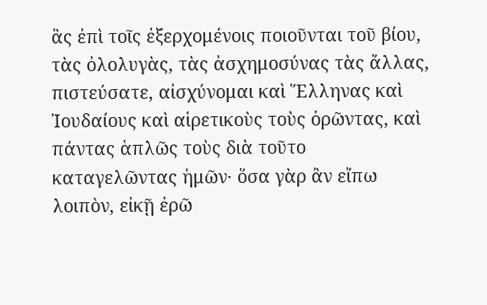ἃς ἐπὶ τοῖς ἐξερχομένοις ποιοῦνται τοῦ βίου, τὰς ὀλολυγὰς, τὰς ἀσχημοσύνας τὰς ἄλλας, πιστεύσατε, αἰσχύνομαι καὶ Ἕλληνας καὶ Ἰουδαίους καὶ αἱρετικοὺς τοὺς ὁρῶντας, καὶ πάντας ἁπλῶς τοὺς διὰ τοῦτο καταγελῶντας ἡμῶν· ὅσα γὰρ ἂν εἴπω λοιπὸν, εἰκῇ ἐρῶ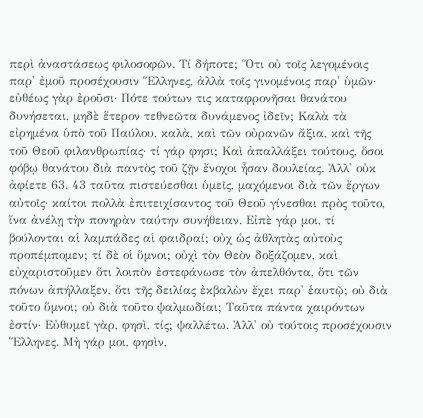περὶ ἀναστάσεως φιλοσοφῶν. Τί δήποτε; Ὅτι οὐ τοῖς λεγομένοις παρ' ἐμοῦ προσέχουσιν Ἕλληνες, ἀλλὰ τοῖς γινομένοις παρ' ὑμῶν· εὐθέως γὰρ ἐροῦσι· Πότε τούτων τις καταφρονῆσαι θανάτου δυνήσεται, μηδὲ ἕτερον τεθνεῶτα δυνάμενος ἰδεῖν; Καλὰ τὰ εἰρημένα ὑπὸ τοῦ Παύλου, καλὰ, καὶ τῶν οὐρανῶν ἄξια, καὶ τῆς τοῦ Θεοῦ φιλανθρωπίας· τί γάρ φησι; Καὶ ἀπαλλάξει τούτους, ὅσοι φόβῳ θανάτου διὰ παντὸς τοῦ ζῇν ἔνοχοι ἦσαν δουλείας. Ἀλλ' οὐκ ἀφίετε 63. 43 ταῦτα πιστεύεσθαι ὑμεῖς, μαχόμενοι διὰ τῶν ἔργων αὐτοῖς· καίτοι πολλὰ ἐπιτειχίσαντος τοῦ Θεοῦ γίνεσθαι πρὸς τοῦτο, ἵνα ἀνέλῃ τὴν πονηρὰν ταύτην συνήθειαν. Εἰπὲ γάρ μοι, τί βούλονται αἱ λαμπάδες αἱ φαιδραί; οὐχ ὡς ἀθλητὰς αὐτοὺς προπέμπομεν; τί δὲ οἱ ὕμνοι; οὐχὶ τὸν Θεὸν δοξάζομεν, καὶ εὐχαριστοῦμεν ὅτι λοιπὸν ἐστεφάνωσε τὸν ἀπελθόντα, ὅτι τῶν πόνων ἀπήλλαξεν, ὅτι τῆς δειλίας ἐκβαλὼν ἔχει παρ' ἑαυτῷ; οὐ διὰ τοῦτο ὕμνοι; οὐ διὰ τοῦτο ψαλμωδίαι; Ταῦτα πάντα χαιρόντων ἐστίν· Εὐθυμεῖ γὰρ, φησὶ, τίς; ψαλλέτω. Ἀλλ' οὐ τούτοις προσέχουσιν Ἕλληνες. Μὴ γάρ μοι, φησὶν,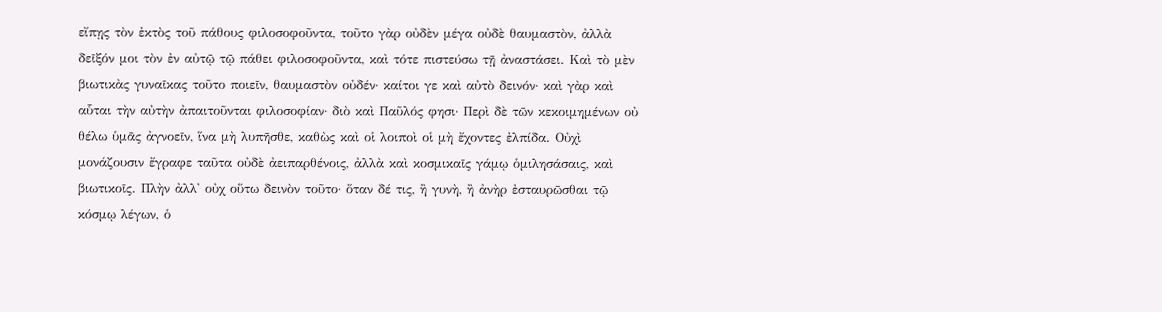εἴπῃς τὸν ἐκτὸς τοῦ πάθους φιλοσοφοῦντα, τοῦτο γὰρ οὐδὲν μέγα οὐδὲ θαυμαστὸν, ἀλλὰ δεῖξόν μοι τὸν ἐν αὐτῷ τῷ πάθει φιλοσοφοῦντα, καὶ τότε πιστεύσω τῇ ἀναστάσει. Καὶ τὸ μὲν βιωτικὰς γυναῖκας τοῦτο ποιεῖν, θαυμαστὸν οὐδέν· καίτοι γε καὶ αὐτὸ δεινόν· καὶ γὰρ καὶ αὗται τὴν αὐτὴν ἀπαιτοῦνται φιλοσοφίαν· διὸ καὶ Παῦλός φησι· Περὶ δὲ τῶν κεκοιμημένων οὐ θέλω ὑμᾶς ἀγνοεῖν, ἵνα μὴ λυπῆσθε, καθὼς καὶ οἱ λοιποὶ οἱ μὴ ἔχοντες ἐλπίδα. Οὐχὶ μονάζουσιν ἔγραφε ταῦτα οὐδὲ ἀειπαρθένοις, ἀλλὰ καὶ κοσμικαῖς γάμῳ ὁμιλησάσαις, καὶ βιωτικοῖς. Πλὴν ἀλλ' οὐχ οὕτω δεινὸν τοῦτο· ὅταν δέ τις, ἢ γυνὴ, ἢ ἀνὴρ ἐσταυρῶσθαι τῷ κόσμῳ λέγων, ὁ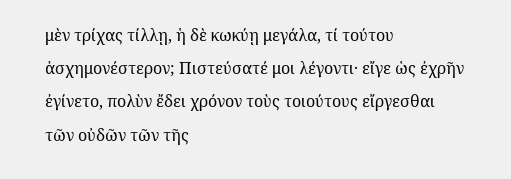μὲν τρίχας τίλλῃ, ἡ δὲ κωκύῃ μεγάλα, τί τούτου ἀσχημονέστερον; Πιστεύσατέ μοι λέγοντι· εἴγε ὡς ἐχρῆν ἐγίνετο, πολὺν ἔδει χρόνον τοὺς τοιούτους εἴργεσθαι τῶν οὐδῶν τῶν τῆς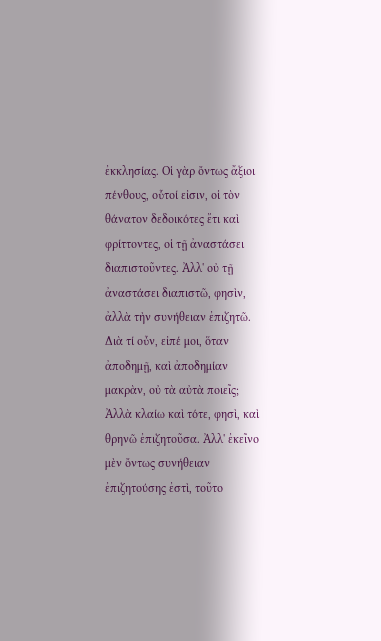ἐκκλησίας. Οἱ γὰρ ὄντως ἄξιοι πένθους, οὗτοί εἰσιν, οἱ τὸν θάνατον δεδοικότες ἔτι καὶ φρίττοντες, οἱ τῇ ἀναστάσει διαπιστοῦντες. Ἀλλ' οὐ τῇ ἀναστάσει διαπιστῶ, φησὶν, ἀλλὰ τὴν συνήθειαν ἐπιζητῶ. Διὰ τί οὖν, εἰπέ μοι, ὅταν ἀποδημῇ, καὶ ἀποδημίαν μακρὰν, οὐ τὰ αὐτὰ ποιεῖς; Ἀλλὰ κλαίω καὶ τότε, φησὶ, καὶ θρηνῶ ἐπιζητοῦσα. Ἀλλ' ἐκεῖνο μὲν ὄντως συνήθειαν ἐπιζητούσης ἐστὶ, τοῦτο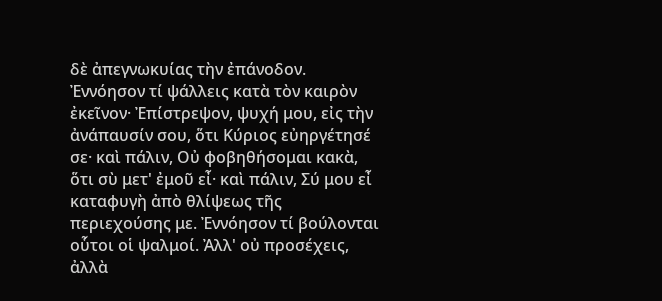δὲ ἀπεγνωκυίας τὴν ἐπάνοδον. Ἐννόησον τί ψάλλεις κατὰ τὸν καιρὸν ἐκεῖνον· Ἐπίστρεψον, ψυχή μου, εἰς τὴν ἀνάπαυσίν σου, ὅτι Κύριος εὐηργέτησέ σε· καὶ πάλιν, Οὐ φοβηθήσομαι κακὰ, ὅτι σὺ μετ' ἐμοῦ εἶ· καὶ πάλιν, Σύ μου εἶ καταφυγὴ ἀπὸ θλίψεως τῆς περιεχούσης με. Ἐννόησον τί βούλονται οὗτοι οἱ ψαλμοί. Ἀλλ' οὐ προσέχεις, ἀλλὰ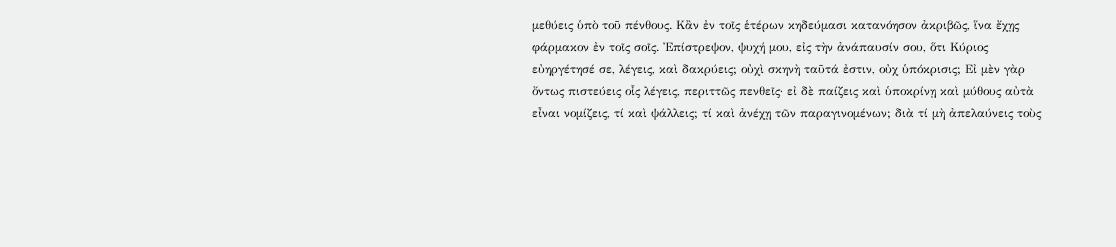μεθύεις ὑπὸ τοῦ πένθους. Κἂν ἐν τοῖς ἑτέρων κηδεύμασι κατανόησον ἀκριβῶς, ἵνα ἔχῃς φάρμακον ἐν τοῖς σοῖς. Ἐπίστρεψον, ψυχή μου, εἰς τὴν ἀνάπαυσίν σου, ὅτι Κύριος εὐηργέτησέ σε, λέγεις, καὶ δακρύεις; οὐχὶ σκηνὴ ταῦτά ἐστιν, οὐχ ὑπόκρισις; Εἰ μὲν γὰρ ὄντως πιστεύεις οἷς λέγεις, περιττῶς πενθεῖς· εἰ δὲ παίζεις καὶ ὑποκρίνῃ καὶ μύθους αὐτὰ εἶναι νομίζεις, τί καὶ ψάλλεις; τί καὶ ἀνέχῃ τῶν παραγινομένων; διὰ τί μὴ ἀπελαύνεις τοὺς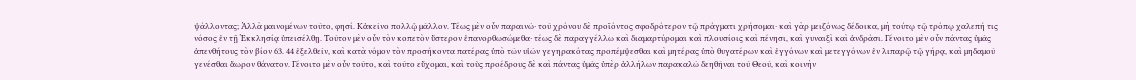ψάλλοντας; Ἀλλὰ μαινομένων τοῦτο, φησί. Κἀκεῖνο πολλῷ μᾶλλον. Τέως μὲν οὖν παραινῶ· τοῦ χρόνου δὲ προϊόντος σφοδρότερον τῷ πράγματι χρήσομαι· καὶ γὰρ μειζόνως δέδοικα, μὴ τούτῳ τῷ τρόπῳ χαλεπή τις νόσος ἐν τῇ Ἐκκλησίᾳ ὑπεισέλθῃ. Τοῦτον μὲν οὖν τὸν κοπετὸν ὕστερον ἐπανορθωσώμεθα· τέως δὲ παραγγέλλω καὶ διαμαρτύρομαι καὶ πλουσίοις καὶ πένησι, καὶ γυναιξὶ καὶ ἀνδράσι. Γένοιτο μὲν οὖν πάντας ὑμᾶς ἀπενθήτους τὸν βίον 63. 44 ἐξελθεῖν, καὶ κατὰ νόμον τὸν προσήκοντα πατέρας ὑπὸ τῶν υἱῶν γεγηρακότας προπέμψεσθαι καὶ μητέρας ὑπὸ θυγατέρων καὶ ἐγγόνων καὶ μετεγγόνων ἐν λιπαρῷ τῷ γήρᾳ, καὶ μηδαμοῦ γενέσθαι ἄωρον θάνατον. Γένοιτο μὲν οὖν τοῦτο, καὶ τοῦτο εὔχομαι, καὶ τοὺς προέδρους δὲ καὶ πάντας ὑμᾶς ὑπὲρ ἀλλήλων παρακαλῶ δεηθῆναι τοῦ Θεοῦ, καὶ κοινὴν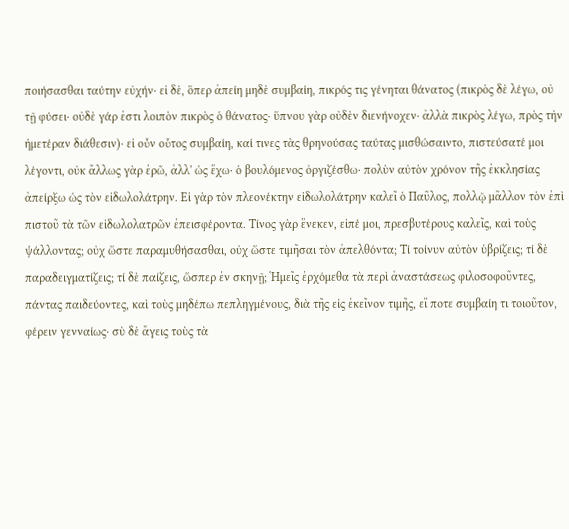ποιήσασθαι ταύτην εὐχήν· εἰ δὲ, ὅπερ ἀπείη μηδὲ συμβαίη, πικρός τις γένηται θάνατος (πικρὸς δὲ λέγω, οὐ τῇ φύσει· οὐδὲ γάρ ἐστι λοιπὸν πικρὸς ὁ θάνατος· ὕπνου γὰρ οὐδὲν διενήνοχεν· ἀλλὰ πικρὸς λέγω, πρὸς τὴν ἡμετέραν διάθεσιν)· εἰ οὖν οὗτος συμβαίη, καί τινες τὰς θρηνούσας ταύτας μισθώσαιντο, πιστεύσατέ μοι λέγοντι, οὐκ ἄλλως γὰρ ἐρῶ, ἀλλ' ὡς ἔχω· ὁ βουλόμενος ὀργιζέσθω· πολὺν αὐτὸν χρόνον τῆς ἐκκλησίας ἀπείρξω ὡς τὸν εἰδωλολάτρην. Εἰ γὰρ τὸν πλεονέκτην εἰδωλολάτρην καλεῖ ὁ Παῦλος, πολλῷ μᾶλλον τὸν ἐπὶ πιστοῦ τὰ τῶν εἰδωλολατρῶν ἐπεισφέροντα. Τίνος γὰρ ἕνεκεν, εἰπέ μοι, πρεσβυτέρους καλεῖς, καὶ τοὺς ψάλλοντας; οὐχ ὥστε παραμυθήσασθαι, οὐχ ὥστε τιμῆσαι τὸν ἀπελθόντα; Τί τοίνυν αὐτὸν ὑβρίζεις; τί δὲ παραδειγματίζεις; τί δὲ παίζεις, ὥσπερ ἐν σκηνῇ; Ἡμεῖς ἐρχόμεθα τὰ περὶ ἀναστάσεως φιλοσοφοῦντες, πάντας παιδεύοντες, καὶ τοὺς μηδέπω πεπληγμένους, διὰ τῆς εἰς ἐκεῖνον τιμῆς, εἴ ποτε συμβαίη τι τοιοῦτον, φέρειν γενναίως· σὺ δὲ ἄγεις τοὺς τὰ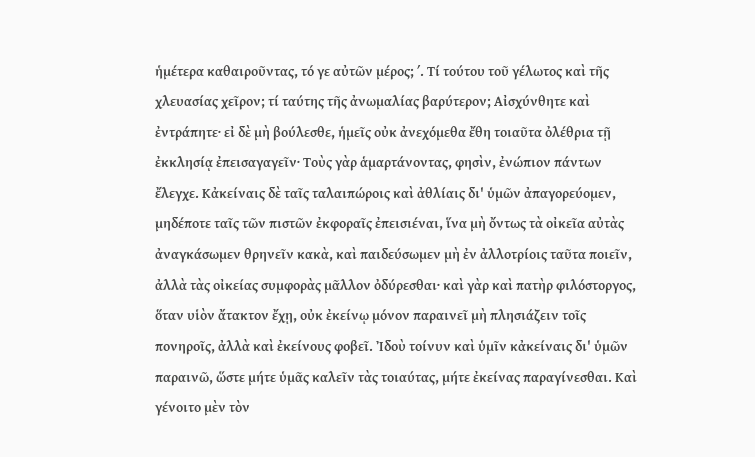ἡμέτερα καθαιροῦντας, τό γε αὐτῶν μέρος; ʹ. Τί τούτου τοῦ γέλωτος καὶ τῆς χλευασίας χεῖρον; τί ταύτης τῆς ἀνωμαλίας βαρύτερον; Αἰσχύνθητε καὶ ἐντράπητε· εἰ δὲ μὴ βούλεσθε, ἡμεῖς οὐκ ἀνεχόμεθα ἔθη τοιαῦτα ὀλέθρια τῇ ἐκκλησίᾳ ἐπεισαγαγεῖν· Τοὺς γὰρ ἁμαρτάνοντας, φησὶν, ἐνώπιον πάντων ἔλεγχε. Κἀκείναις δὲ ταῖς ταλαιπώροις καὶ ἀθλίαις δι' ὑμῶν ἀπαγορεύομεν, μηδέποτε ταῖς τῶν πιστῶν ἐκφοραῖς ἐπεισιέναι, ἵνα μὴ ὄντως τὰ οἰκεῖα αὐτὰς ἀναγκάσωμεν θρηνεῖν κακὰ, καὶ παιδεύσωμεν μὴ ἐν ἀλλοτρίοις ταῦτα ποιεῖν, ἀλλὰ τὰς οἰκείας συμφορὰς μᾶλλον ὀδύρεσθαι· καὶ γὰρ καὶ πατὴρ φιλόστοργος, ὅταν υἱὸν ἄτακτον ἔχῃ, οὐκ ἐκείνῳ μόνον παραινεῖ μὴ πλησιάζειν τοῖς πονηροῖς, ἀλλὰ καὶ ἐκείνους φοβεῖ. Ἰδοὺ τοίνυν καὶ ὑμῖν κἀκείναις δι' ὑμῶν παραινῶ, ὥστε μήτε ὑμᾶς καλεῖν τὰς τοιαύτας, μήτε ἐκείνας παραγίνεσθαι. Καὶ γένοιτο μὲν τὸν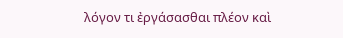λόγον τι ἐργάσασθαι πλέον καὶ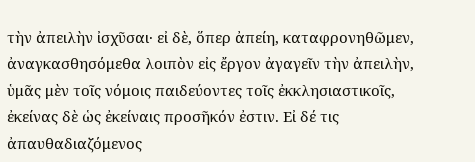τὴν ἀπειλὴν ἰσχῦσαι· εἰ δὲ, ὅπερ ἀπείη, καταφρονηθῶμεν, ἀναγκασθησόμεθα λοιπὸν εἰς ἔργον ἀγαγεῖν τὴν ἀπειλὴν, ὑμᾶς μὲν τοῖς νόμοις παιδεύοντες τοῖς ἐκκλησιαστικοῖς, ἐκείνας δὲ ὡς ἐκείναις προσῆκόν ἐστιν. Εἰ δέ τις ἀπαυθαδιαζόμενος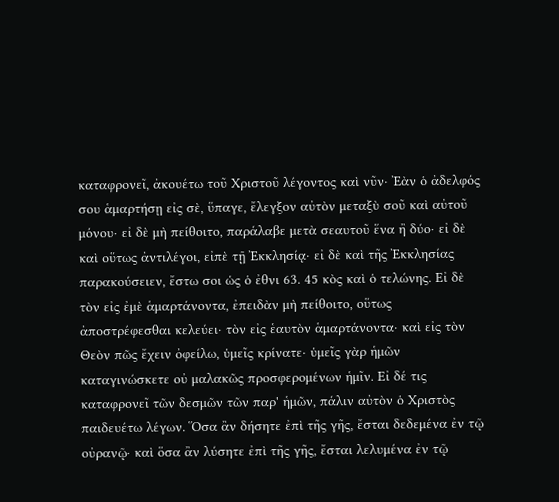καταφρονεῖ, ἀκουέτω τοῦ Χριστοῦ λέγοντος καὶ νῦν· Ἐὰν ὁ ἀδελφός σου ἁμαρτήσῃ εἰς σὲ, ὕπαγε, ἔλεγξον αὐτὸν μεταξὺ σοῦ καὶ αὐτοῦ μόνου· εἰ δὲ μὴ πείθοιτο, παράλαβε μετὰ σεαυτοῦ ἕνα ἢ δύο· εἰ δὲ καὶ οὕτως ἀντιλέγοι, εἰπὲ τῇ Ἐκκλησίᾳ· εἰ δὲ καὶ τῆς Ἐκκλησίας παρακούσειεν, ἔστω σοι ὡς ὁ ἐθνι 63. 45 κὸς καὶ ὁ τελώνης. Εἰ δὲ τὸν εἰς ἐμὲ ἁμαρτάνοντα, ἐπειδὰν μὴ πείθοιτο, οὕτως ἀποστρέφεσθαι κελεύει· τὸν εἰς ἑαυτὸν ἁμαρτάνοντα· καὶ εἰς τὸν Θεὸν πῶς ἔχειν ὀφείλω, ὑμεῖς κρίνατε· ὑμεῖς γὰρ ἡμῶν καταγινώσκετε οὐ μαλακῶς προσφερομένων ἡμῖν. Εἰ δέ τις καταφρονεῖ τῶν δεσμῶν τῶν παρ' ἡμῶν, πάλιν αὐτὸν ὁ Χριστὸς παιδευέτω λέγων. Ὅσα ἂν δήσητε ἐπὶ τῆς γῆς, ἔσται δεδεμένα ἐν τῷ οὐρανῷ· καὶ ὅσα ἂν λύσητε ἐπὶ τῆς γῆς, ἔσται λελυμένα ἐν τῷ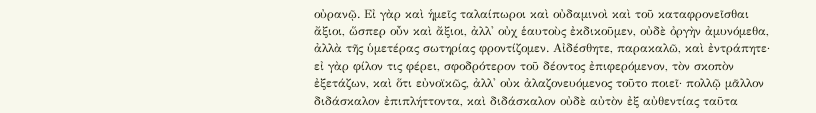οὐρανῷ. Εἰ γὰρ καὶ ἡμεῖς ταλαίπωροι καὶ οὐδαμινοὶ καὶ τοῦ καταφρονεῖσθαι ἄξιοι, ὥσπερ οὖν καὶ ἄξιοι, ἀλλ' οὐχ ἑαυτοὺς ἐκδικοῦμεν, οὐδὲ ὀργὴν ἀμυνόμεθα, ἀλλὰ τῆς ὑμετέρας σωτηρίας φροντίζομεν. Αἰδέσθητε, παρακαλῶ, καὶ ἐντράπητε· εἰ γὰρ φίλον τις φέρει, σφοδρότερον τοῦ δέοντος ἐπιφερόμενον, τὸν σκοπὸν ἐξετάζων, καὶ ὅτι εὐνοϊκῶς, ἀλλ' οὐκ ἀλαζονευόμενος τοῦτο ποιεῖ· πολλῷ μᾶλλον διδάσκαλον ἐπιπλήττοντα, καὶ διδάσκαλον οὐδὲ αὐτὸν ἐξ αὐθεντίας ταῦτα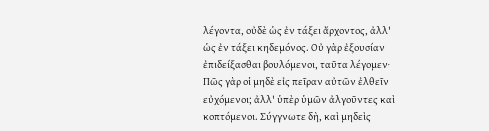λέγοντα, οὐδὲ ὡς ἐν τάξει ἄρχοντος, ἀλλ' ὡς ἐν τάξει κηδεμόνος. Οὐ γὰρ ἐξουσίαν ἐπιδείξασθαι βουλόμενοι, ταῦτα λέγομεν· Πῶς γὰρ οἱ μηδὲ εἰς πεῖραν αὐτῶν ἐλθεῖν εὐχόμενοι; ἀλλ' ὑπὲρ ὑμῶν ἀλγοῦντες καὶ κοπτόμενοι. Σύγγνωτε δὴ, καὶ μηδεὶς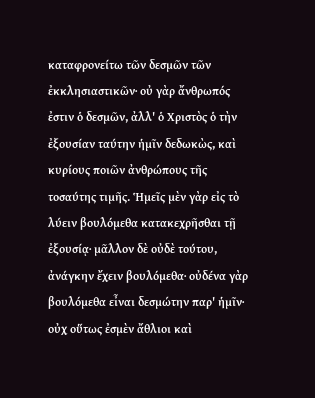καταφρονείτω τῶν δεσμῶν τῶν ἐκκλησιαστικῶν· οὐ γὰρ ἄνθρωπός ἐστιν ὁ δεσμῶν, ἀλλ' ὁ Χριστὸς ὁ τὴν ἐξουσίαν ταύτην ἡμῖν δεδωκὼς, καὶ κυρίους ποιῶν ἀνθρώπους τῆς τοσαύτης τιμῆς. Ἡμεῖς μὲν γὰρ εἰς τὸ λύειν βουλόμεθα κατακεχρῆσθαι τῇ ἐξουσίᾳ· μᾶλλον δὲ οὐδὲ τούτου, ἀνάγκην ἔχειν βουλόμεθα· οὐδένα γὰρ βουλόμεθα εἶναι δεσμώτην παρ' ἡμῖν· οὐχ οὕτως ἐσμὲν ἄθλιοι καὶ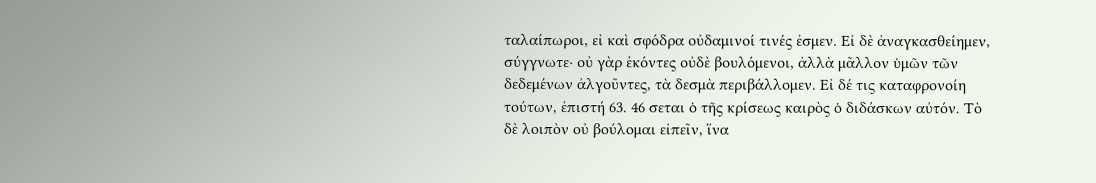ταλαίπωροι, εἰ καὶ σφόδρα οὐδαμινοί τινές ἐσμεν. Εἰ δὲ ἀναγκασθείημεν, σύγγνωτε· οὐ γὰρ ἑκόντες οὐδὲ βουλόμενοι, ἀλλὰ μᾶλλον ὑμῶν τῶν δεδεμένων ἀλγοῦντες, τὰ δεσμὰ περιβάλλομεν. Εἰ δέ τις καταφρονοίη τούτων, ἐπιστή 63. 46 σεται ὁ τῆς κρίσεως καιρὸς ὁ διδάσκων αὐτόν. Τὸ δὲ λοιπὸν οὐ βούλομαι εἰπεῖν, ἵνα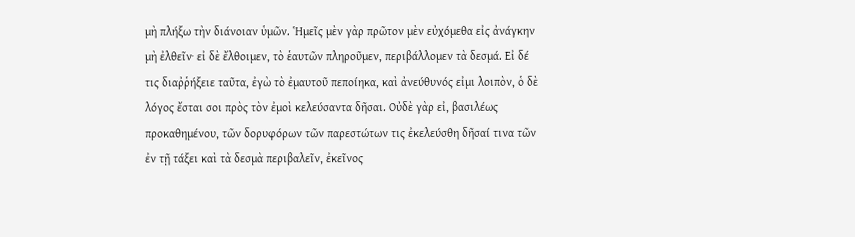μὴ πλήξω τὴν διάνοιαν ὑμῶν. Ἡμεῖς μὲν γὰρ πρῶτον μὲν εὐχόμεθα εἰς ἀνάγκην μὴ ἐλθεῖν· εἰ δὲ ἔλθοιμεν, τὸ ἑαυτῶν πληροῦμεν, περιβάλλομεν τὰ δεσμά. Εἰ δέ τις διαῤῥήξειε ταῦτα, ἐγὼ τὸ ἐμαυτοῦ πεποίηκα, καὶ ἀνεύθυνός εἰμι λοιπὸν, ὁ δὲ λόγος ἔσται σοι πρὸς τὸν ἐμοὶ κελεύσαντα δῆσαι. Οὐδὲ γὰρ εἰ, βασιλέως προκαθημένου, τῶν δορυφόρων τῶν παρεστώτων τις ἐκελεύσθη δῆσαί τινα τῶν ἐν τῇ τάξει καὶ τὰ δεσμὰ περιβαλεῖν, ἐκεῖνος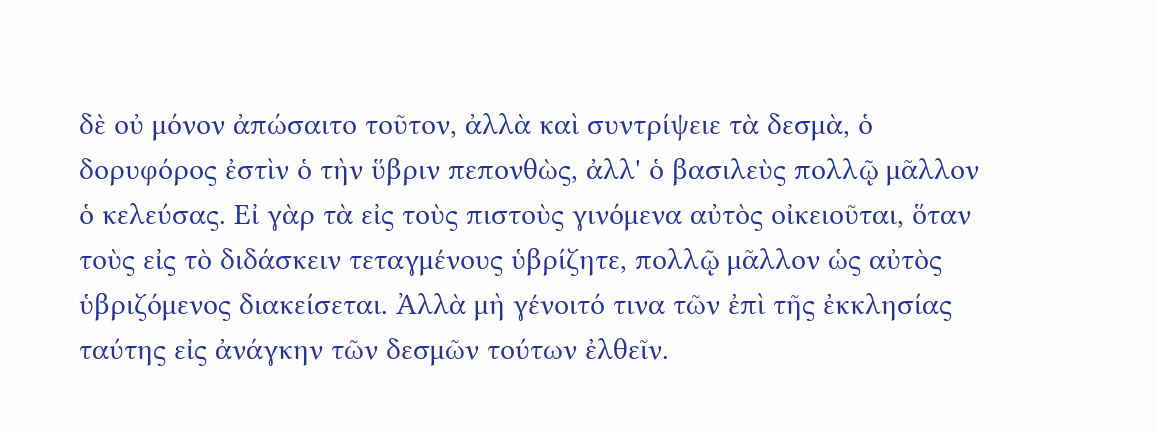δὲ οὐ μόνον ἀπώσαιτο τοῦτον, ἀλλὰ καὶ συντρίψειε τὰ δεσμὰ, ὁ δορυφόρος ἐστὶν ὁ τὴν ὕβριν πεπονθὼς, ἀλλ' ὁ βασιλεὺς πολλῷ μᾶλλον ὁ κελεύσας. Εἰ γὰρ τὰ εἰς τοὺς πιστοὺς γινόμενα αὐτὸς οἰκειοῦται, ὅταν τοὺς εἰς τὸ διδάσκειν τεταγμένους ὑβρίζητε, πολλῷ μᾶλλον ὡς αὐτὸς ὑβριζόμενος διακείσεται. Ἀλλὰ μὴ γένοιτό τινα τῶν ἐπὶ τῆς ἐκκλησίας ταύτης εἰς ἀνάγκην τῶν δεσμῶν τούτων ἐλθεῖν.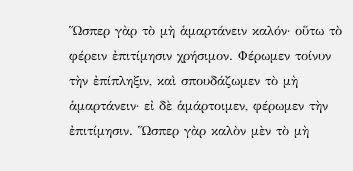Ὥσπερ γὰρ τὸ μὴ ἁμαρτάνειν καλόν· οὕτω τὸ φέρειν ἐπιτίμησιν χρήσιμον. Φέρωμεν τοίνυν τὴν ἐπίπληξιν, καὶ σπουδάζωμεν τὸ μὴ ἁμαρτάνειν· εἰ δὲ ἁμάρτοιμεν, φέρωμεν τὴν ἐπιτίμησιν. Ὥσπερ γὰρ καλὸν μὲν τὸ μὴ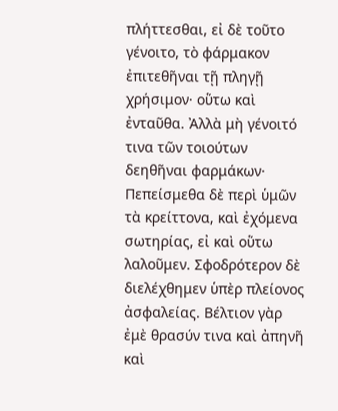πλήττεσθαι, εἰ δὲ τοῦτο γένοιτο, τὸ φάρμακον ἐπιτεθῆναι τῇ πληγῇ χρήσιμον· οὕτω καὶ ἐνταῦθα. Ἀλλὰ μὴ γένοιτό τινα τῶν τοιούτων δεηθῆναι φαρμάκων· Πεπείσμεθα δὲ περὶ ὑμῶν τὰ κρείττονα, καὶ ἐχόμενα σωτηρίας, εἰ καὶ οὕτω λαλοῦμεν. Σφοδρότερον δὲ διελέχθημεν ὑπὲρ πλείονος ἀσφαλείας. Βέλτιον γὰρ ἐμὲ θρασύν τινα καὶ ἀπηνῆ καὶ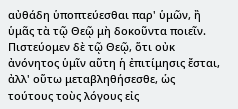αὐθάδη ὑποπτεύεσθαι παρ' ὑμῶν, ἢ ὑμᾶς τὰ τῷ Θεῷ μὴ δοκοῦντα ποιεῖν. Πιστεύομεν δὲ τῷ Θεῷ, ὅτι οὐκ ἀνόνητος ὑμῖν αὕτη ἡ ἐπιτίμησις ἔσται, ἀλλ' οὕτω μεταβληθήσεσθε, ὡς τούτους τοὺς λόγους εἰς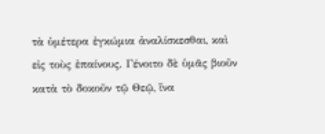τὰ ὑμέτερα ἐγκώμια ἀναλίσκεσθαι, καὶ εἰς τοὺς ἐπαίνους. Γένοιτο δὲ ὑμᾶς βιοῦν κατὰ τὸ δοκοῦν τῷ Θεῷ, ἵνα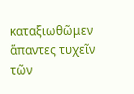καταξιωθῶμεν ἅπαντες τυχεῖν τῶν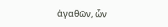ἀγαθῶν, ὧν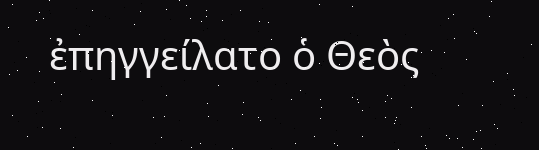ἐπηγγείλατο ὁ Θεὸς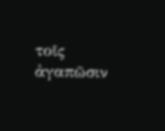τοῖς ἀγαπῶσιν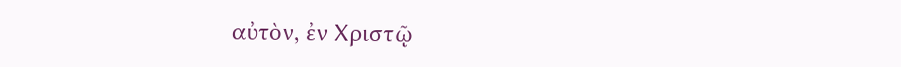αὐτὸν, ἐν Χριστῷ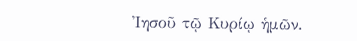Ἰησοῦ τῷ Κυρίῳ ἡμῶν.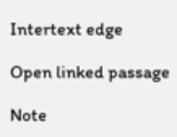Intertext edge

Open linked passage

Note